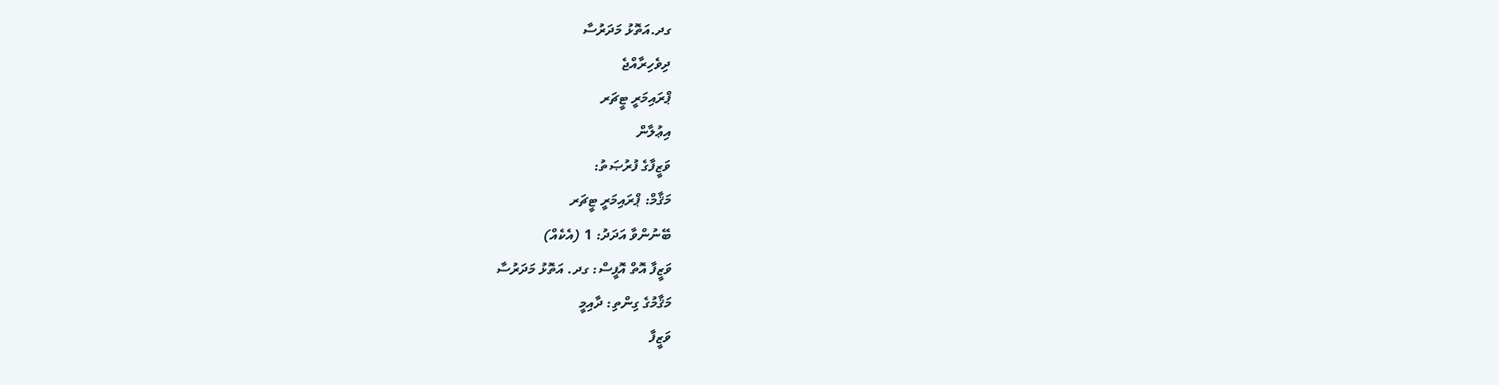ގދ.އަތޮޅު މަދަރުސާ
ދިވެހިރާއްޖެ
ޕްރައިމަރީ ޓީޗަރ
އިޢުލާން
ވަޒީފާގެ ފުރުޞަތު:
މަޤާމް: ޕްރައިމަރީ ޓީޗަރ
ބޭނުންވާ އަދަދު: 1 (އެކެއް)
ވަޒީފާ އޮތް އޮފީސް: ގދ. އަތޮޅު މަދަރުސާ
މަޤާމުގެ ގިންތި: ދާއިމީ
ވަޒީފާ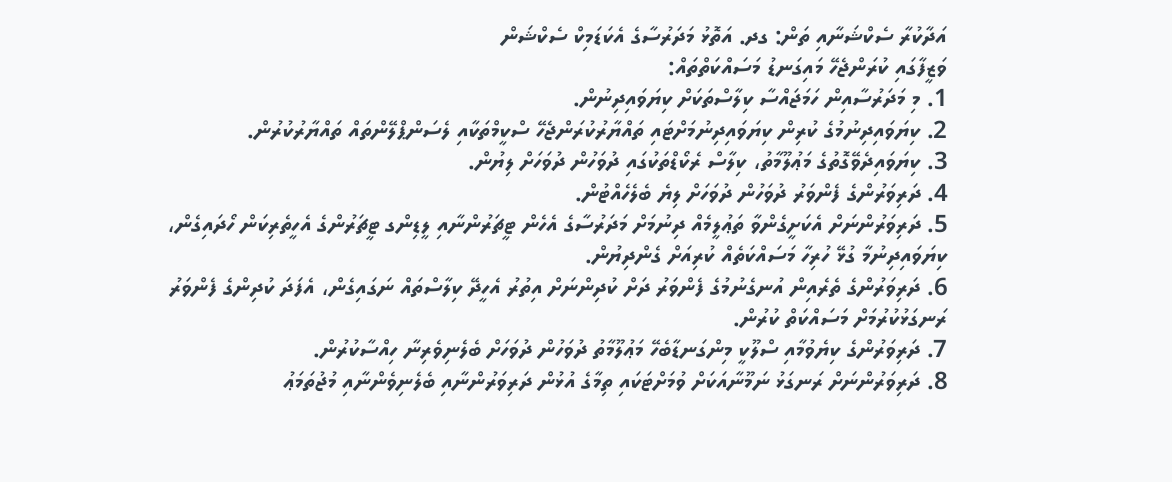އަދާކުރާ ސެކްޝަނާއި ތަން: ގދ. އަތޮޅު މަދަރުސާގެ އެކަޑަމިކް ސެކްޝަން
ވަޒީފާގައި ކުރަންޖެހޭ މައިގަނޑު މަސައްކަތްތައް:
1. މި މަދަރުސާއިން ހަމަޖައްސާ ކިލާސްތަކަށް ކިޔަވައިދިނުން.
2. ކިޔަވައިދިނުމުގެ ކުރިން ކިޔަވައިދިނުމަށްޓައި ތައްޔާރުކުރަންޖެހޭ ސްކީމްތަކާއި ލެސަންޕްލޭންތައް ތައްޔާރުކުރުން.
3. ކިޔަވައިދެވޭގޮތުގެ މަޢުލޫމާތު، ކިލާސް ރެކޯޑްތަކުގައި ދުވަހުން ދުވަހަށް ލިޔުން.
4. ދަރިވަރުންގެ ފެންވަރު ދުވަހުން ދުވަހަށް ލިޔެ ބެލެހެއްޓުން.
5. ދަރިވަރުންނަށް އެކަށީގެންވާ ތަޢުލީމެއް ދިނުމަށް މަދަރުސާގެ އެހެން ޓީޗަރުންނާއި ލީޑިންގ ޓީޗަރުންގެ އެހީތެރިކަން ހޯދައިގެން، ކިޔަވައިދިނުމާ ގުޅޭ ހުރިހާ މަސައްކަތެއް ކުރިއަށް ގެންދިޔުން.
6. ދަރިވަރުންގެ ތެރެއިން އުނގެނުމުގެ ފެންވަރު ދަށް ކުދިންނަށް އިތުރު އެހީދޭ ކިލާސްތައް ނަގައިގެން، އެފަދަ ކުދިންގެ ފެންވަރު ރަނގަޅުކުރުމަށް މަސައްކަތް ކުރުން.
7. ދަރިވަރުންގެ ކިޔެވުމާއި ސްލޫކީ މިންގަނޑާބެހޭ މަޢުލޫމާތު ދުވަހުން ދުވަހަށް ބެލެނިވެރިނާ ހިއްސާކުރުން.
8. ދަރިވަރުންނަށް ރަނގަޅު ނަމޫނާއަކަށް ވުމަށްޓަކައި ތިމާގެ އުޅުން ދަރިވަރުންނާއި ބެލެނިވެންނާއި މުޖުތަމަޢު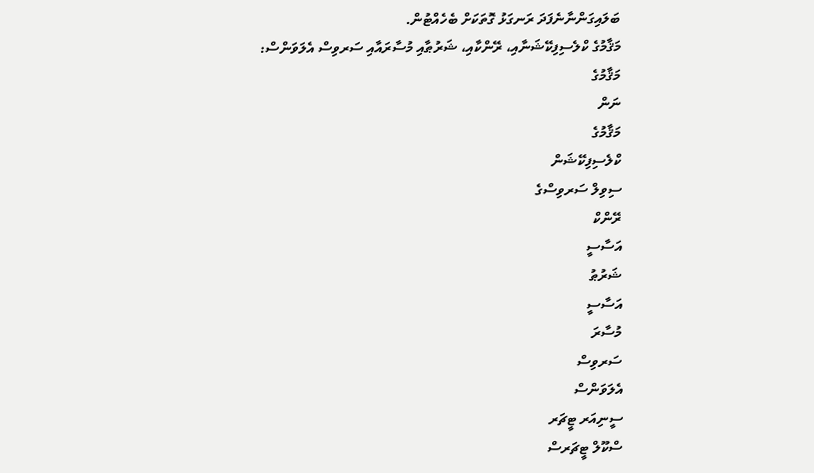ބަލައިގަންނާނެފަދަ ރަނގަޅު ގޮތަކަށް ބެހެއްޓުން.
މަޤާމުގެ ކްލެސިފިކޭޝަނާއި، ރޭންކާއި، ޝަރުޠާއި މުސާރައާއި ސަރވިސް އެލަވަންސް:
މަޤާމުގެ
ނަން
މަޤާމުގެ
ކްލެސިފިކޭޝަން
ސިވިލް ސަރވިސްގެ
ރޭންކް
އަސާސީ
ޝަރުޠު
އަސާސީ
މުސާރަ
ސަރވިސް
އެލަވަންސް
ސީނިއަރ ޓީޗަރ
ސްކޫލް ޓީޗަރސް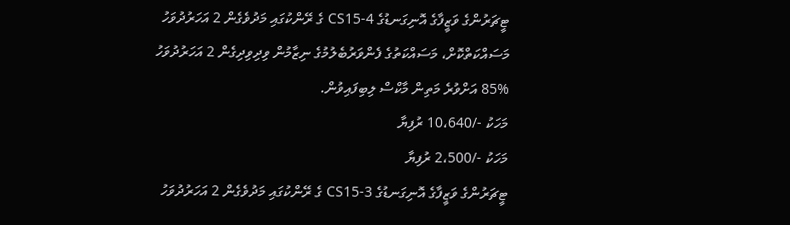ޓީޗަރުންގެ ވަޒީފާގެ އޮނިގަނޑުގެ CS15-4 ގެ ރޭންކުގައި މަދުވެގެން 2 އަހަރުދުވަހު މަސައްކަތްކޮށް، މަސައްކަތުގެ ފެންވަރުބެލުމުގެ ނިޒާމުން ވިދިވިދިގެން 2 އަހަރުދުވަހު %85 އަށްވުރެ މަތިން މާކްސް ލިބިފައިވުން.
މަހަކު -/10،640 ރުފިޔާ
މަހަކު -/2،500 ރުފިޔާ
ޓީޗަރުންގެ ވަޒީފާގެ އޮނިގަނޑުގެ CS15-3 ގެ ރޭންކުގައި މަދުވެގެން 2 އަހަރުދުވަހު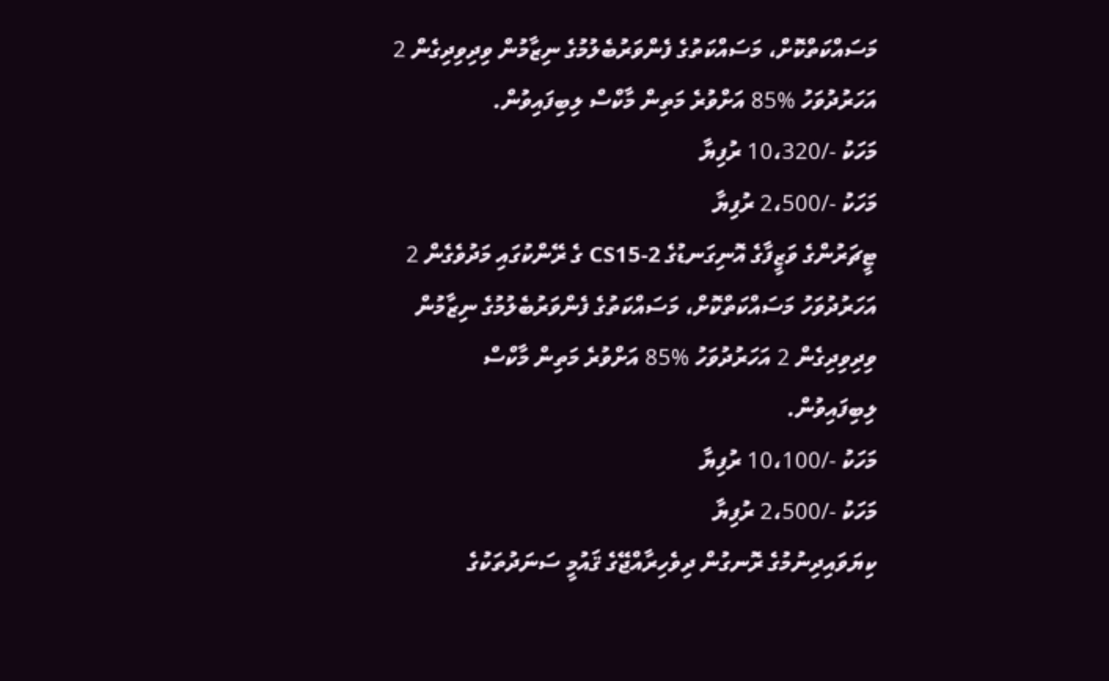މަސައްކަތްކޮށް، މަސައްކަތުގެ ފެންވަރުބެލުމުގެ ނިޒާމުން ވިދިވިދިގެން 2 އަހަރުދުވަހު %85 އަށްވުރެ މަތިން މާކްސް ލިބިފައިވުން.
މަހަކު -/10،320 ރުފިޔާ
މަހަކު -/2،500 ރުފިޔާ
ޓީޗަރުންގެ ވަޒީފާގެ އޮނިގަނޑުގެ CS15-2 ގެ ރޭންކުގައި މަދުވެގެން 2 އަހަރުދުވަހު މަސައްކަތްކޮށް، މަސައްކަތުގެ ފެންވަރުބެލުމުގެ ނިޒާމުން ވިދިވިދިގެން 2 އަހަރުދުވަހު %85 އަށްވުރެ މަތިން މާކްސް ލިބިފައިވުން.
މަހަކު -/10،100 ރުފިޔާ
މަހަކު -/2،500 ރުފިޔާ
ކިޔަވައިދިނުމުގެ ރޮނގުން ދިވެހިރާއްޖޭގެ ޤައުމީ ސަނަދުތަކުގެ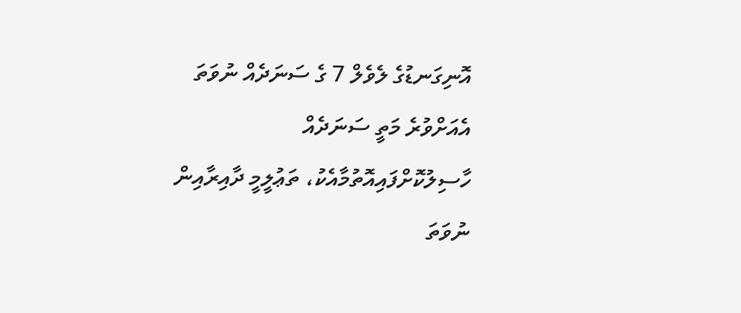އޮނިގަނޑުގެ ލެވެލް 7 ގެ ސަނަދެއް ނުވަތަ އެއަށްވުރެ މަތީ ސަނަދެއް ހާސިލުކޮށްފައިއޮތުމާއެކު، ތަޢުލީމީ ދާއިރާއިން ނުވަތަ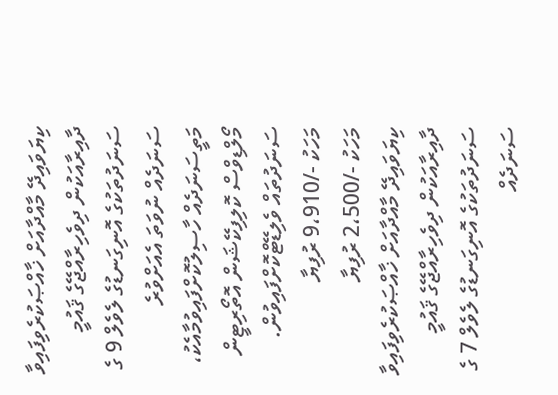ކިޔަވައިދޭ މާއްދާއަށް ޚާއްޞަކުރެވިފައިވާ ދާއިރާއަކުން ދިވެހިރާއްޖޭގެ ޤައުމީ ސަނަދުތަކުގެ އޮނިގަނޑުގެ ލެވެލް 9 ގެ ސަނަދެއް ނުވަތަ އެއަށްވުރެ މަތީސަނަދެއް ހާސިލުކޮށްފައިވުމާއެކު،  މޯލްޑިވްސް ކޮލިފިކޭޝަން އޮތޯރިޓީން ސަނަދުތައް ވެލިޑޭޓްކޮށްފައިވުން.
މަހަކު -/9،910 ރުފިޔާ
މަހަކު -/2،500 ރުފިޔާ
ކިޔަވައިދޭ މާއްދާއަށް ޚާއްޞަކުރެވިފައިވާ ދާއިރާއަކުން ދިވެހިރާއްޖޭގެ ޤައުމީ ސަނަދުތަކުގެ އޮނިގަނޑުގެ ލެވެލް 7 ގެ ސަނަދެއް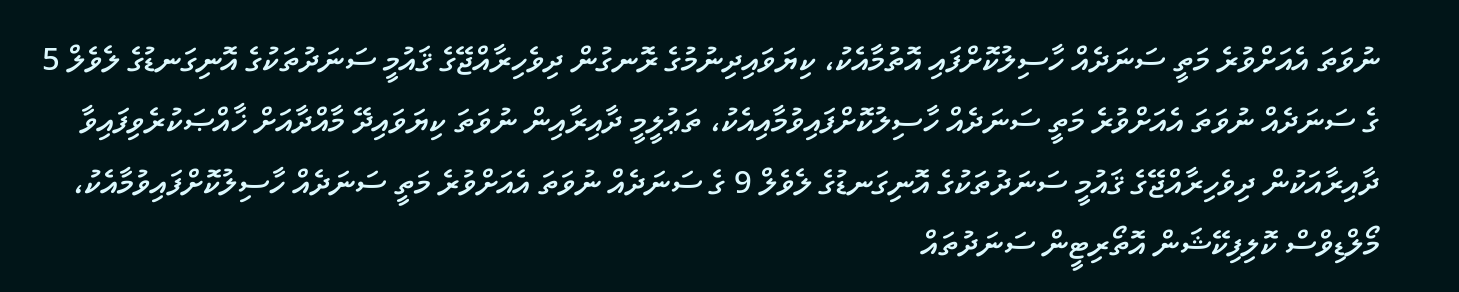ނުވަތަ އެއަށްވުރެ މަތީ ސަނަދެއް ހާސިލުކޮށްފައި އޮތުމާއެކު، ކިޔަވައިދިނުމުގެ ރޮނގުން ދިވެހިރާއްޖޭގެ ޤައުމީ ސަނަދުތަކުގެ އޮނިގަނޑުގެ ލެވެލް 5 ގެ ސަނަދެއް ނުވަތަ އެއަށްވުރެ މަތީ ސަނަދެއް ހާސިލުކޮށްފައިވުމާއިއެކު، ތަޢުލީމީ ދާއިރާއިން ނުވަތަ ކިޔަވައިދޭ މާއްދާއަށް ޚާއްޞަކުރެވިފައިވާ ދާއިރާއަކުން ދިވެހިރާއްޖޭގެ ޤައުމީ ސަނަދުތަކުގެ އޮނިގަނޑުގެ ލެވެލް 9 ގެ ސަނަދެއް ނުވަތަ އެއަށްވުރެ މަތީ ސަނަދެއް ހާސިލުކޮށްފައިވުމާއެކު،  މޯލްޑިވްސް ކޮލިފިކޭޝަން އޮތޯރިޓީން ސަނަދުތައް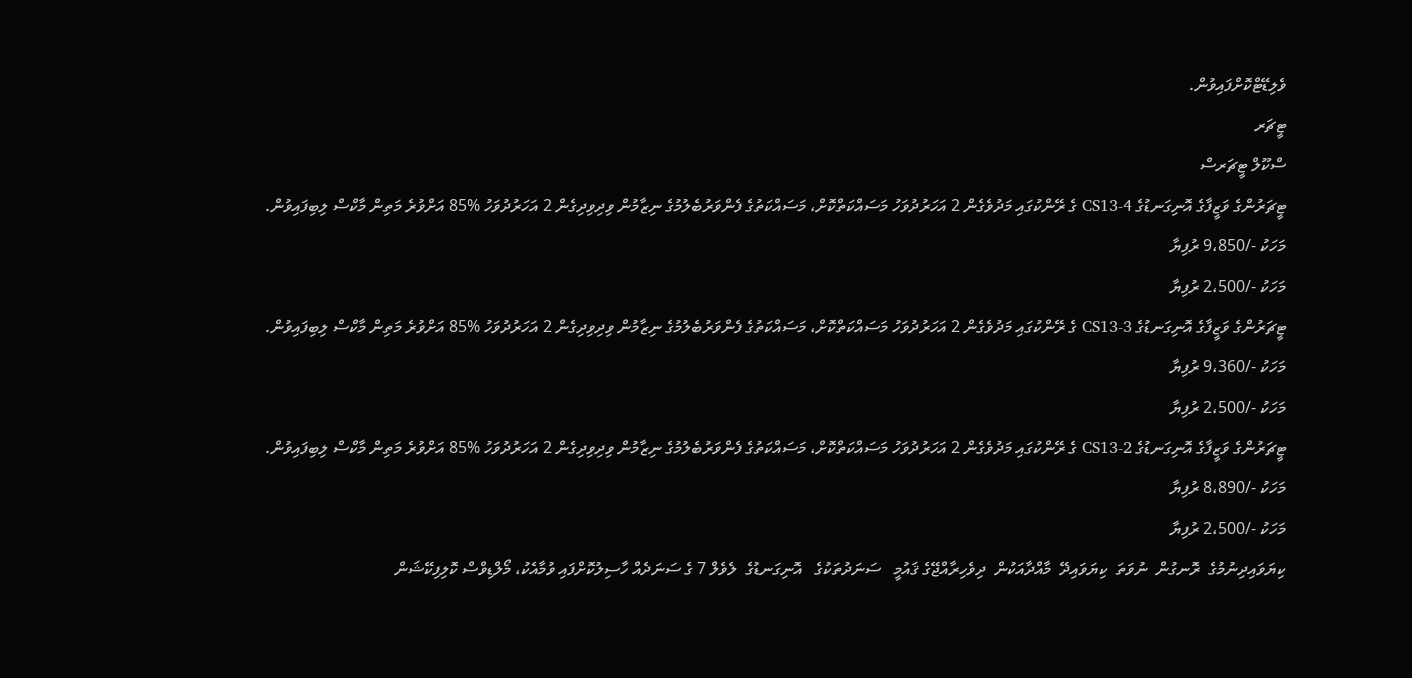ވެލިޑޭޓްކޮށްފައިވުން.
ޓީޗަރ
ސްކޫލް ޓީޗަރސް
ޓީޗަރުންގެ ވަޒީފާގެ އޮނިގަނޑުގެ 4-CS13 ގެ ރޭންކުގައި މަދުވެގެން 2 އަހަރުދުވަހު މަސައްކަތްކޮށް، މަސައްކަތުގެ ފެންވަރުބެލުމުގެ ނިޒާމުން ވިދިވިދިގެން 2 އަހަރުދުވަހު %85 އަށްވުރެ މަތިން މާކްސް ލިބިފައިވުން.
މަހަކު -/9،850 ރުފިޔާ
މަހަކު -/2،500 ރުފިޔާ
ޓީޗަރުންގެ ވަޒީފާގެ އޮނިގަނޑުގެ 3-CS13 ގެ ރޭންކުގައި މަދުވެގެން 2 އަހަރުދުވަހު މަސައްކަތްކޮށް، މަސައްކަތުގެ ފެންވަރުބެލުމުގެ ނިޒާމުން ވިދިވިދިގެން 2 އަހަރުދުވަހު %85 އަށްވުރެ މަތިން މާކްސް ލިބިފައިވުން.
މަހަކު -/9،360 ރުފިޔާ
މަހަކު -/2،500 ރުފިޔާ
ޓީޗަރުންގެ ވަޒީފާގެ އޮނިގަނޑުގެ 2-CS13 ގެ ރޭންކުގައި މަދުވެގެން 2 އަހަރުދުވަހު މަސައްކަތްކޮށް، މަސައްކަތުގެ ފެންވަރުބެލުމުގެ ނިޒާމުން ވިދިވިދިގެން 2 އަހަރުދުވަހު %85 އަށްވުރެ މަތިން މާކްސް ލިބިފައިވުން.
މަހަކު -/8،890 ރުފިޔާ
މަހަކު -/2،500 ރުފިޔާ
ކިޔަވައިދިނުމުގެ  ރޮނގުން  ނުވަތަ  ކިޔަވައިދޭ  މާއްދާއަކުން  ދިވެހިރާއްޖޭގެ ޤައުމީ   ސަނަދުތަކުގެ   އޮނިގަނޑުގެ  ލެވެލް 7 ގެ ސަނަދެއް ހާސިލުކޮށްފައި ވުމާއެކު، މޯލްޑިވްސް ކޮލިފިކޭޝަން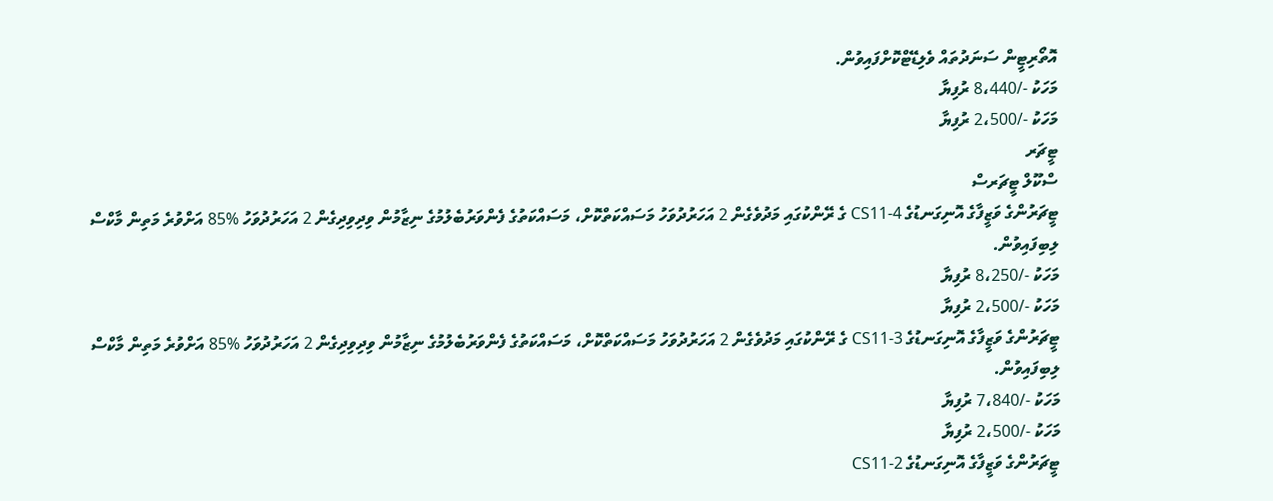އޮތޯރިޓީން ސަނަދުތައް ވެލިޑޭޓްކޮށްފައިވުން.
މަހަކު -/8،440 ރުފިޔާ
މަހަކު -/2،500 ރުފިޔާ
ޓީޗަރ
ސްކޫލް ޓީޗަރސް
ޓީޗަރުންގެ ވަޒީފާގެ އޮނިގަނޑުގެ 4-CS11 ގެ ރޭންކުގައި މަދުވެގެން 2 އަހަރުދުވަހު މަސައްކަތްކޮށް، މަސައްކަތުގެ ފެންވަރުބެލުމުގެ ނިޒާމުން ވިދިވިދިގެން 2 އަހަރުދުވަހު %85 އަށްވުރެ މަތިން މާކްސް ލިބިފައިވުން.
މަހަކު -/8،250 ރުފިޔާ
މަހަކު -/2،500 ރުފިޔާ
ޓީޗަރުންގެ ވަޒީފާގެ އޮނިގަނޑުގެ CS11-3 ގެ ރޭންކުގައި މަދުވެގެން 2 އަހަރުދުވަހު މަސައްކަތްކޮށް، މަސައްކަތުގެ ފެންވަރުބެލުމުގެ ނިޒާމުން ވިދިވިދިގެން 2 އަހަރުދުވަހު %85 އަށްވުރެ މަތިން މާކްސް ލިބިފައިވުން.
މަހަކު -/7،840 ރުފިޔާ
މަހަކު -/2،500 ރުފިޔާ
ޓީޗަރުންގެ ވަޒީފާގެ އޮނިގަނޑުގެ 2-CS11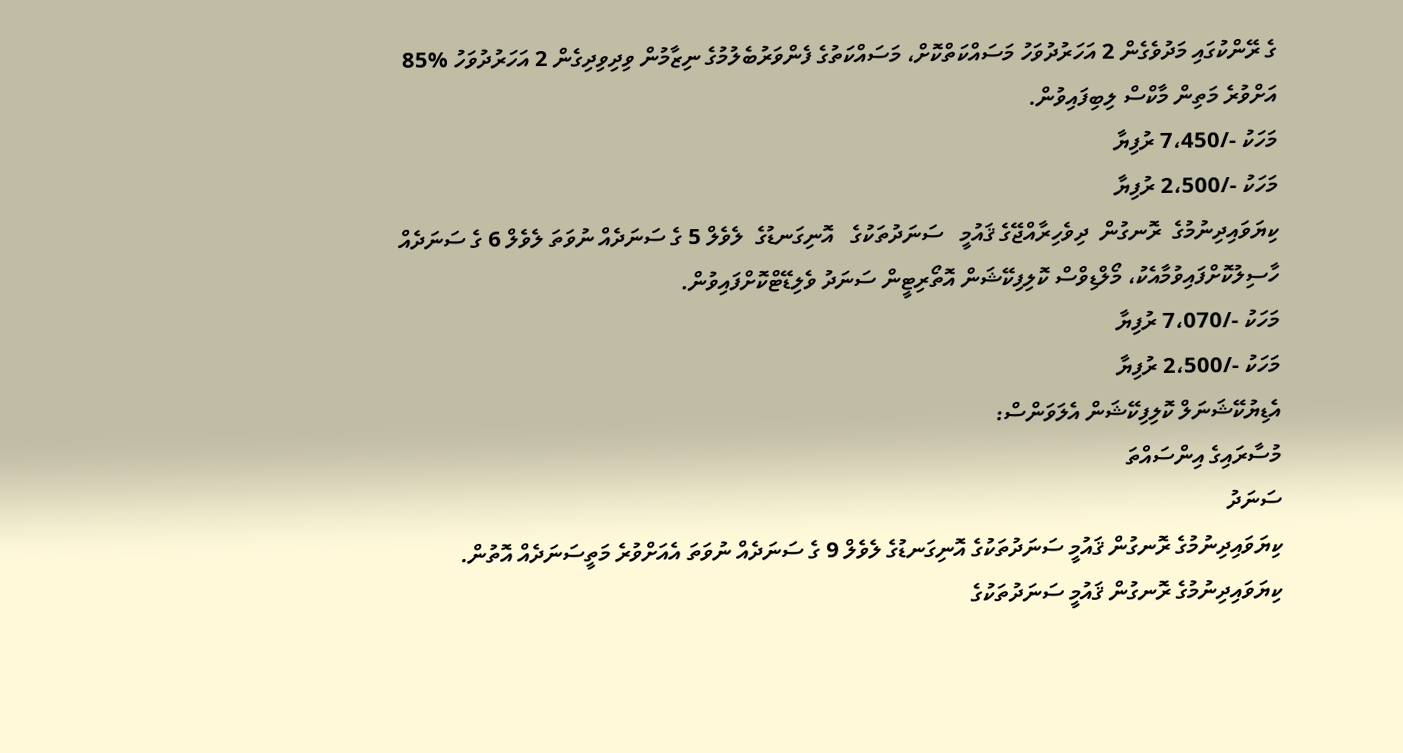ގެ ރޭންކުގައި މަދުވެގެން 2 އަހަރުދުވަހު މަސައްކަތްކޮށް، މަސައްކަތުގެ ފެންވަރުބެލުމުގެ ނިޒާމުން ވިދިވިދިގެން 2 އަހަރުދުވަހު %85 އަށްވުރެ މަތިން މާކްސް ލިބިފައިވުން.
މަހަކު -/7،450 ރުފިޔާ
މަހަކު -/2،500 ރުފިޔާ
ކިޔަވައިދިނުމުގެ  ރޮނގުން  ދިވެހިރާއްޖޭގެ ޤައުމީ   ސަނަދުތަކުގެ   އޮނިގަނޑުގެ  ލެވެލް 5 ގެ ސަނަދެއް ނުވަތަ ލެވެލް 6 ގެ ސަނަދެއް ހާސިލުކޮށްފައިވުމާއެކު، މޯލްޑިވްސް ކޮލިފިކޭޝަން އޮތޯރިޓީން ސަނަދު ވެލިޑޭޓްކޮށްފައިވުން.
މަހަކު -/7،070 ރުފިޔާ
މަހަކު -/2،500 ރުފިޔާ
އެޑިޔުކޭޝަނަލް ކޮލިފިކޭޝަން އެލަވަންސް:
މުސާރައިގެ އިންސައްތަ
ސަނަދު
ކިޔަވައިދިނުމުގެ ރޮނގުން ޤައުމީ ސަނަދުތަކުގެ އޮނިގަނޑުގެ ލެވެލް 9 ގެ ސަނަދެއް ނުވަތަ އެއަށްވުރެ މަތީސަނަދެއް އޮތުން.
ކިޔަވައިދިނުމުގެ ރޮނގުން ޤައުމީ ސަނަދުތަކުގެ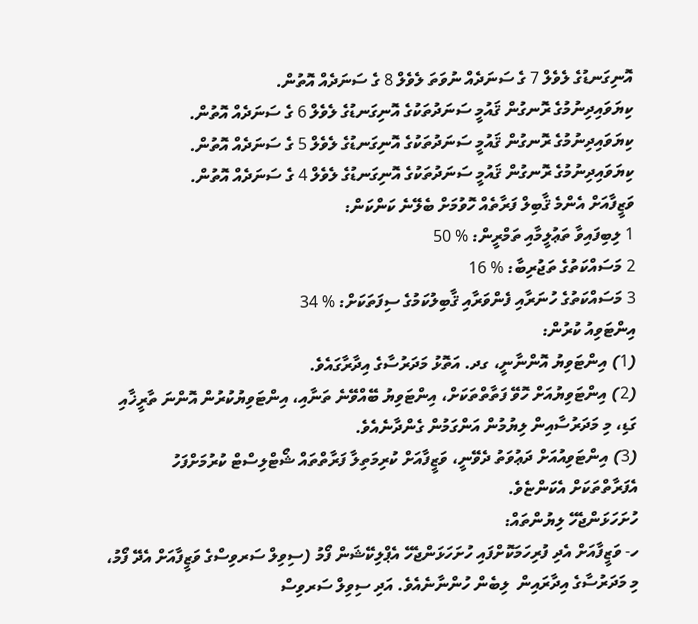އޮނިގަނޑުގެ ލެވެލް 7 ގެ ސަނަދެއް ނުވަތަ ލެވެލް 8 ގެ ސަނަދެއް އޮތުން.
ކިޔަވައިދިނުމުގެ ރޮނގުން ޤައުމީ ސަނަދުތަކުގެ އޮނިގަނޑުގެ ލެވެލް 6 ގެ ސަނަދެއް އޮތުން.
ކިޔަވައިދިނުމުގެ ރޮނގުން ޤައުމީ ސަނަދުތަކުގެ އޮނިގަނޑުގެ ލެވެލް 5 ގެ ސަނަދެއް އޮތުން.
ކިޔަވައިދިނުމުގެ ރޮނގުން ޤައުމީ ސަނަދުތަކުގެ އޮނިގަނޑުގެ ލެވެލް 4 ގެ ސަނަދެއް އޮތުން.
ވަޒީފާއަށް އެންމެ ޤާބިލް ފަރާތެއް ހޮވުމަށް ބެލޭނެ ކަންކަން:
1 ލިބިފައިވާ ތަޢުލީމާއި ތަމްރީން: % 50
2 މަސައްކަތުގެ ތަޖުރިބާ: % 16
3 މަސައްކަތުގެ ހުނަރާއި ފެންވަރާއި ޤާބިލުކަމުގެ ސިފަތަކަށް: % 34
އިންޓަވިއު ކުރުން:
(1) އިންޓަވިޔު އޮންނާނީ، ގދ. އަތޮޅު މަދަރުސާގެ އިދާރާގައެވެ.
(2) އިންޓަވިޔުއަށް ހޮވޭ ފަތާތްތަކަށް، އިންޓަވިޔު ބޭއްވޭނެ ތަނާއި، އިންޓަވިޔުކުރުން އޮންނަ ތާރީޚާއި ގަޑި، މި މަދަރުސާއިން ލިޔުމުން އަންގަމުން ގެންދާނެއެވެ.
(3) އިންޓަވިއުއަށް ދަޢުވަތު ދެވޭނީ، ވަޒީފާއަށް ކުރިމަތިލާ ފަރާތްތައް ޝޯޓްލިސްޓް ކުރުމަށްފަހު އެފަރާތްތަކަށް އެކަންޏެވެ.
ހުށަހަޅަންޖެހޭ ލިޔުންތައް:
ހ- ވަޒީފާއަށް އެދި ފުރިހަމަކޮށްފައި ހުށަހަޅަންޖެހޭ އެޕްލިކޭޝަން ފޯމު (ސިވިލް ސަރވިސްގެ ވަޒީފާއަށް އެދޭ ފޯމު، މި މަދަރުސާގެ އިދާރައިން  ލިބެން ހުންނާނެއެވެ. އަދި ސިވިލް ސަރވިސް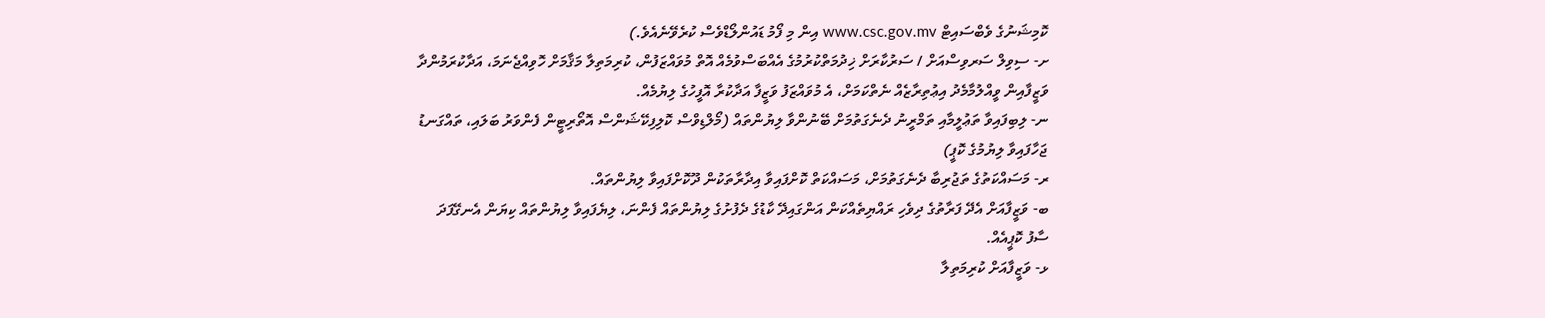ކޮމިޝަނުގެ ވެބްސައިޓް www.csc.gov.mv އިން މި ފޯމު ޑައުންލޯޑްވެސް ކުރެވޭނެއެވެ.)
ށ- ސިވިލް ސަރވިސްއަށް / ސަރުކާރަށް ޚިދުމަތްކުރުމުގެ އެއްބަސްވުމެއް އޮތް މުވައްޒަފުން، ކުރިމަތިލާ މަޤާމަށް ހޮވިއްޖެނަމަ، އަދާކުރަމުންދާ ވަޒީފާއިން ވީއްލުމާމެދު އިޢުތިރާޒެއް ނެތްކަމަށް، އެ މުވައްޒަފު ވަޒީފާ އަދާކުރާ އޮފީހުގެ ލިޔުމެއް.
ނ- ލިބިފައިވާ ތަޢުލީމާއި ތަމްރީނު ދެނެގަތުމަށް ބޭނުންވާ ލިޔުންތައް (މޯލްޑިވްސް ކޮލިފިކޭޝަންސް އޮތޯރިޓީން ފެންވަރު ބަލައި، ތައްގަނޑު ޖަހާފައިވާ ލިޔުމުގެ ކޮޕީ)
ރ- މަސައްކަތުގެ ތަޖުރިބާ ދެނެގަތުމަށް، މަސައްކަތް ކޮށްފައިވާ އިދާރާތަކުން ދޫކޮށްފައިވާ ލިޔުންތައް.
ބ- ވަޒީފާއަށް އެދޭ ފަރާތުގެ ދިވެހި ރައްޔިތެއްކަން އަންގައިދޭ ކާޑުގެ ދެފުށުގެ ލިޔުންތައް ފެންނަ، ލިޔެފައިވާ ލިޔުންތައް ކިޔަން އެނގޭފަދަ ސާފު ކޮޕީއެއް.
ޅ- ވަޒީފާއަށް ކުރިމަތިލާ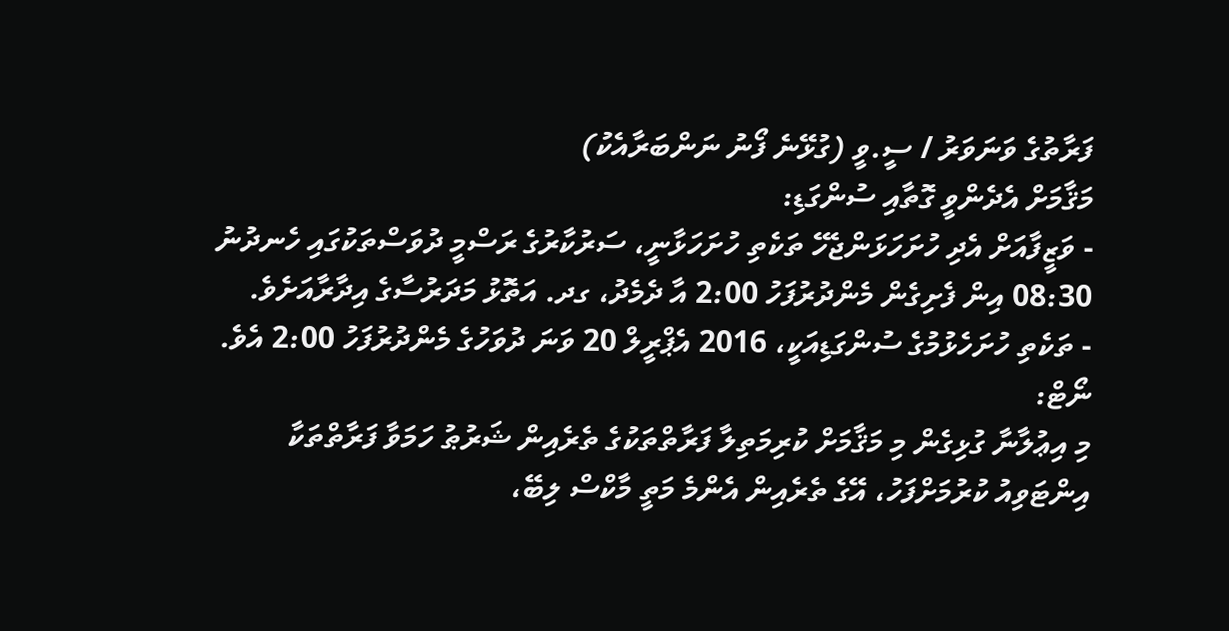ފަރާތުގެ ވަނަވަރު / ސީ.ވީ (ގުޅޭނެ ފޯނު ނަންބަރާއެކު)
މަޤާމަށް އެދެންވީ ގޮތާއި ސުންގަޑި:
- ވަޒީފާއަށް އެދި ހުށަހަޅަންޖެހޭ ތަކެތި ހުށަހަޅާނީ، ސަރުކާރުގެ ރަސްމީ ދުވަސްތަކުގައި ހެނދުނު 08:30 އިން ފެށިގެން މެންދުރުފަހު 2:00 އާ ދެމެދު، ގދ. އަތޮޅު މަދަރުސާގެ އިދާރާއަށެވެ.
- ތަކެތި ހުށަހެޅުމުގެ ސުންގަޑިއަކީ، 2016 އެޕްރީލް 20 ވަނަ ދުވަހުގެ މެންދުރުފަހު 2:00 އެވެ.
ނޯޓް:
މި އިޢުލާނާ ގުޅިގެން މި މަޤާމަށް ކުރިމަތިލާ ފަރާތްތަކުގެ ތެރެއިން ޝަރުޠު ހަމަވާ ފަރާތްތަކާ އިންޓަވިއު ކުރުމަށްފަހު، އޭގެ ތެރެއިން އެންމެ މަތީ މާކްސް ލިބޭ،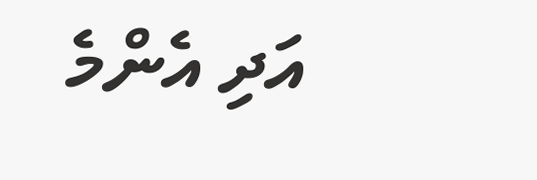އަދި އެންމެ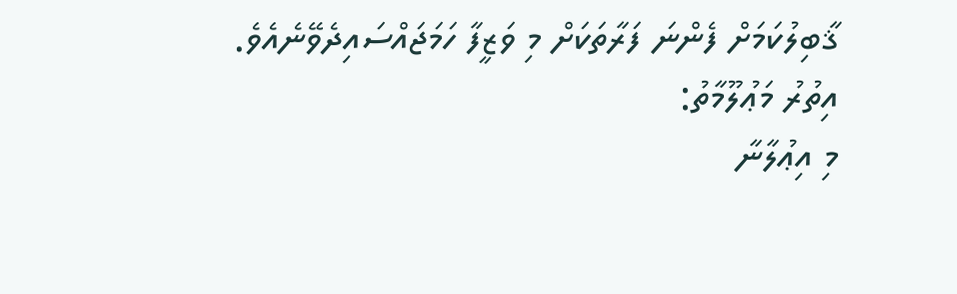ޤާބިލުކަމަށް ފެންނަ ފަރާތަކަށް މި ވަޒީފާ ހަމަޖައްސައިދެވޭނެއެވެ.
އިތުރު މަޢުލޫމާތު:
މި އިޢުލާނާ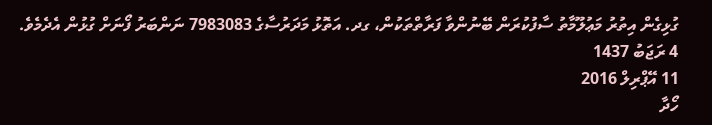ގުޅިގެން އިތުރު މަޢުލޫމާތު ސާފުކުރަން ބޭނުންވާ ފަރާތްތަކުން، ގދ. އަތޮޅު މަދަރުސާގެ 7983083 ނަންބަރު ފޯނަށް ގުޅުން އެދެމެވެ.
4 ރަޖަބު 1437
11 އޭޕްރިލް 2016
ހޯދާ